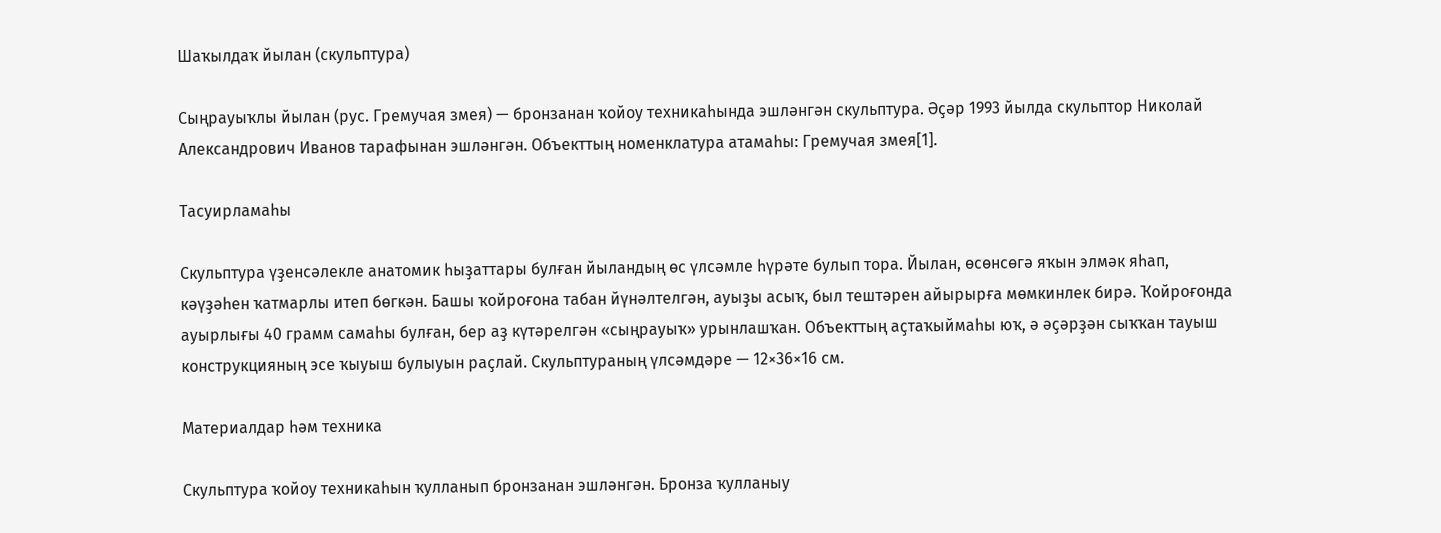Шаҡылдаҡ йылан (скульптура)

Сыңрауыҡлы йылан (рус. Гремучая змея) — бронзанан ҡойоу техникаһында эшләнгән скульптура. Әҫәр 1993 йылда скульптор Николай Александрович Иванов тарафынан эшләнгән. Объекттың номенклатура атамаһы: Гремучая змея[1].

Тасуирламаһы

Скульптура үҙенсәлекле анатомик һыҙаттары булған йыландың өс үлсәмле һүрәте булып тора. Йылан, өсөнсөгә яҡын элмәк яһап, кәүҙәһен ҡатмарлы итеп бөгкән. Башы ҡойроғона табан йүнәлтелгән, ауыҙы асыҡ, был тештәрен айырырға мөмкинлек бирә. Ҡойроғонда ауырлығы 40 грамм самаһы булған, бер аҙ күтәрелгән «сыңрауыҡ» урынлашҡан. Объекттың аҫтаҡыймаһы юҡ, ә әҫәрҙән сыҡҡан тауыш конструкцияның эсе ҡыуыш булыуын раҫлай. Скульптураның үлсәмдәре — 12×36×16 см.

Материалдар һәм техника

Скульптура ҡойоу техникаһын ҡулланып бронзанан эшләнгән. Бронза ҡулланыу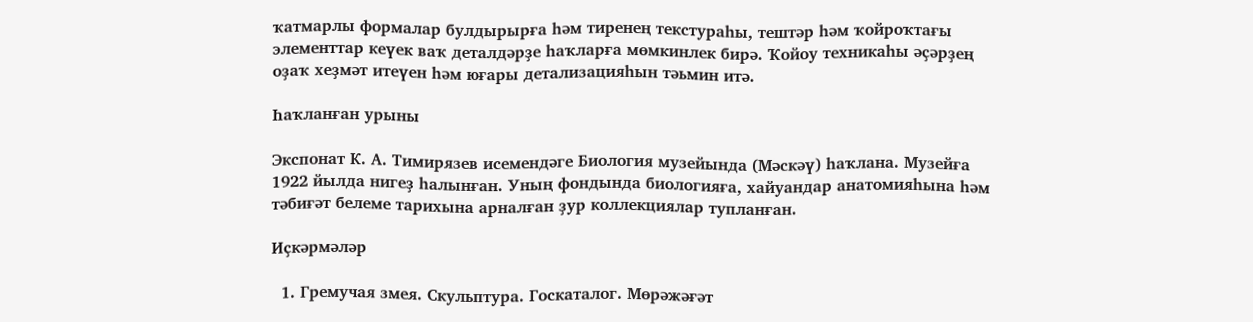ҡатмарлы формалар булдырырға һәм тиренең текстураһы, тештәр һәм ҡойроҡтағы элементтар кеүек ваҡ деталдәрҙе һаҡларға мөмкинлек бирә. Ҡойоу техникаһы әҫәрҙең оҙаҡ хеҙмәт итеүен һәм юғары детализацияһын тәьмин итә.

Һаҡланған урыны

Экспонат К. А. Тимирязев исемендәге Биология музейында (Мәскәү) һаҡлана. Музейға 1922 йылда нигеҙ һалынған. Уның фондында биологияға, хайуандар анатомияһына һәм тәбиғәт белеме тарихына арналған ҙур коллекциялар тупланған.

Иҫкәрмәләр

  1. Гремучая змея. Скульптура. Госкаталог. Мөрәжәғәт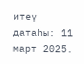итеү датаһы: 11 март 2025.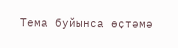Тема буйынса өҫтәмә